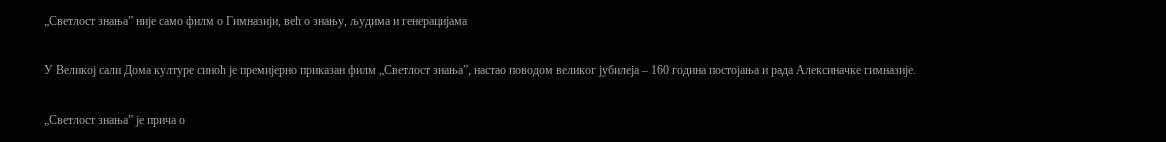„Светлост знања” није само филм о Гимназији, већ о знању, људима и генерацијама

У Великој сали Дома културе синоћ је премијерно приказан филм „Светлост знања”, настао поводом великог јубилеја – 160 година постојања и рада Алексиначке гимназије.

„Светлост знања” је прича о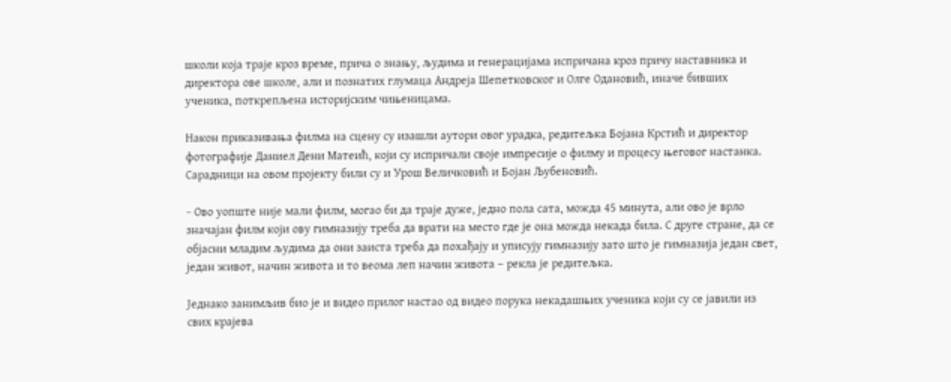школи која траје кроз време, прича о знању, људима и генерацијама испричана кроз причу наставника и директора ове школе, али и познатих глумаца Андреја Шепетковског и Олге Одановић, иначе бивших ученика, поткрепљена историјским чињеницама.

Након приказивања филма на сцену су изашли аутори овог урадка, редитељка Бојана Крстић и директор фотографије Даниел Дени Матеић, који су испричали своје импресије о филму и процесу његовог настанка. Сарадници на овом пројекту били су и Урош Величковић и Бојан Љубеновић.

− Ово уопште није мали филм, могао би да траје дуже, једно пола сата, можда 45 минута, али ово је врло значајан филм који ову гимназију треба да врати на место где је она можда некада била. С друге стране, да се објасни младим људима да они заиста треба да похађају и уписују гимназију зато што је гимназија један свет, један живот, начин живота и то веома леп начин живота – рекла је редитељка.

Једнако занимљив био је и видео прилог настао од видео порука некадашњих ученика који су се јавили из свих крајева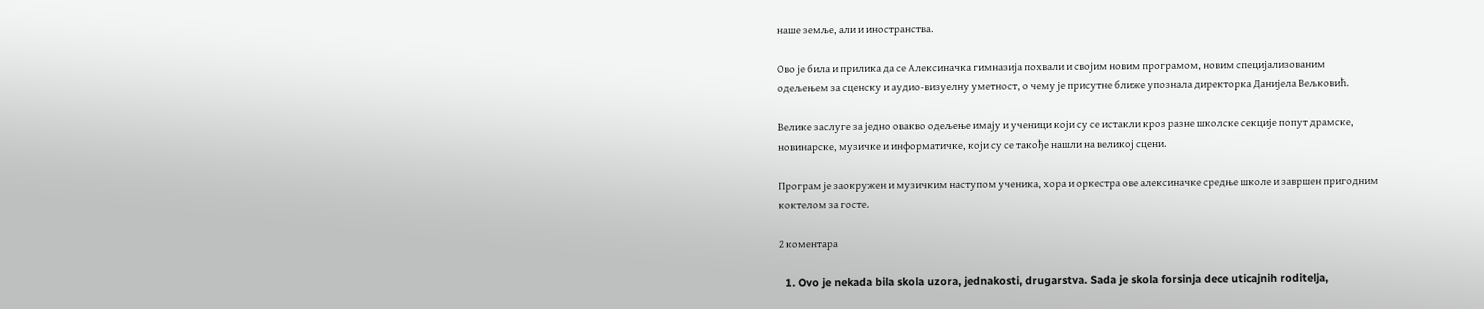наше земље, али и иностранства.

Ово је била и прилика да се Алексиначка гимназија похвали и својим новим програмом, новим специјализованим одељењем за сценску и аудио-визуелну уметност, о чему је присутне ближе упознала директорка Данијела Вељковић.

Велике заслуге за једно овакво одељење имају и ученици који су се истакли кроз разне школске секције попут драмске, новинарске, музичке и информатичке, који су се такође нашли на великој сцени.

Програм је заокружен и музичким наступом ученика, хора и оркестра ове алексиначке средње школе и завршен пригодним коктелом за госте.

2 коментара

  1. Ovo je nekada bila skola uzora, jednakosti, drugarstva. Sada je skola forsinja dece uticajnih roditelja,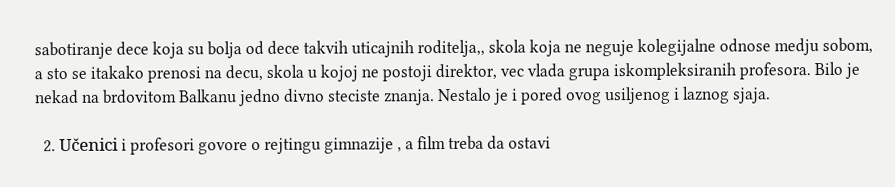sabotiranje dece koja su bolja od dece takvih uticajnih roditelja,, skola koja ne neguje kolegijalne odnose medju sobom, a sto se itakako prenosi na decu, skola u kojoj ne postoji direktor, vec vlada grupa iskompleksiranih profesora. Bilo je nekad na brdovitom Balkanu jedno divno steciste znanja. Nestalo je i pored ovog usiljenog i laznog sjaja.

  2. Učenici i profesori govore o rejtingu gimnazije , a film treba da ostavi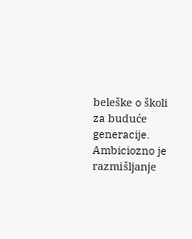beleške o školi za buduće generacije. Ambiciozno je razmišljanje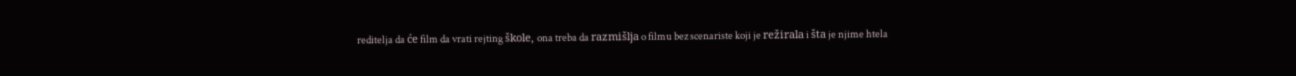reditelja da će film da vrati rejting škole, ona treba da razmišlja o filmu bez scenariste koji je režirala i šta je njime htela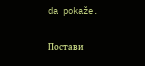da pokaže.

Постави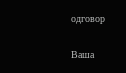одговор

Ваша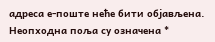адреса е-поште неће бити објављена. Неопходна поља су означена *